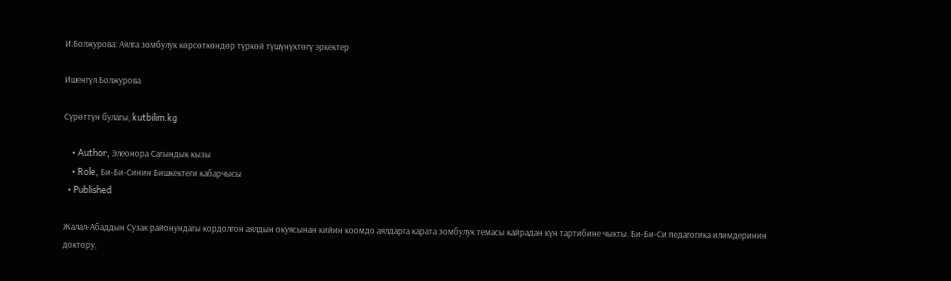И.Болжурова: Аялга зомбулук көрсөткөндөр түркөй түшүнүктөгү эркектер

Ишенгүл Болжурова

Сүрөттүн булагы, kutbilim.kg

    • Author, Элеонора Сагындык кызы
    • Role, Би-Би-Синин Бишкектеги кабарчысы
  • Published

Жалал-Абаддын Сузак районундагы кордолгон аялдын окуясынан кийин коомдо аялдарга карата зомбулук темасы кайрадан күн тартибине чыкты. Би-Би-Си педагогика илимдеринин доктору,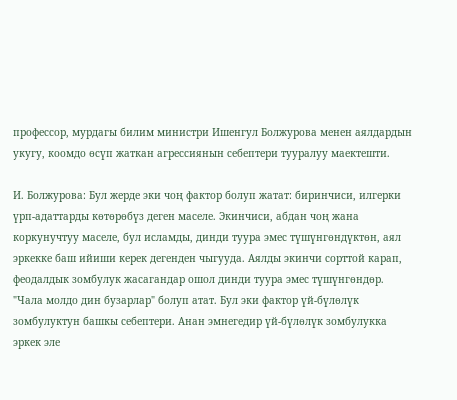профессор, мурдагы билим министри Ишенгул Болжурова менен аялдардын укугу, коомдо өсүп жаткан агрессиянын себептери тууралуу маектешти.

И. Болжурова: Бул жерде эки чоң фактор болуп жатат: биринчиси, илгерки үрп-адаттарды көтөрөбүз деген маселе. Экинчиси, абдан чоң жана коркунучтуу маселе, бул исламды, динди туура эмес түшүнгөндүктөн, аял эркекке баш ийиши керек дегенден чыгууда. Аялды экинчи сорттой карап, феодалдык зомбулук жасагандар ошол динди туура эмес түшүнгөндөр. "Чала молдо дин бузарлар" болуп атат. Бул эки фактор үй-бүлөлүк зомбулуктун башкы себептери. Анан эмнегедир үй-бүлөлүк зомбулукка эркек эле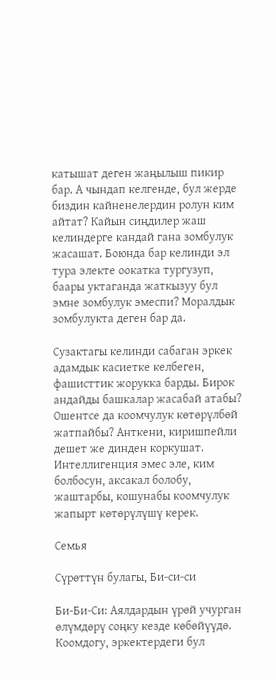катышат деген жаңылыш пикир бар. А чындап келгенде, бул жерде биздин кайненелердин ролун ким айтат? Кайын сиңдилер жаш келиндерге кандай гана зомбулук жасашат. Боюнда бар келинди эл тура электе оокатка тургузуп, баары уктаганда жаткызуу бул эмне зомбулук эмеспи? Моралдык зомбулукта деген бар да.

Сузактагы келинди сабаган эркек адамдык касиетке келбеген, фашисттик жорукка барды. Бирок андайды башкалар жасабай атабы? Ошентсе да коомчулук көтөрүлбөй жатпайбы? Анткени, киришпейли дешет же динден коркушат. Интеллигенция эмес эле, ким болбосун, аксакал болобу, жаштарбы, кошунабы коомчулук жапырт көтөрүлүшү керек.

Семья

Сүрөттүн булагы, Би-си-си

Би-Би-Си: Аялдардын үрөй учурган өлүмдөрү соңку кезде көбөйүүдө. Коомдогу, эркектердеги бул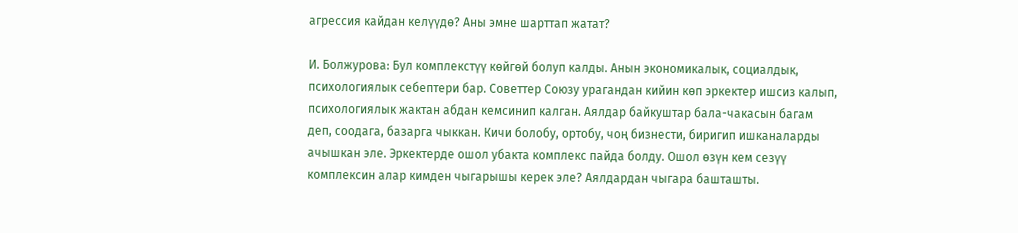агрессия кайдан келүүдө? Аны эмне шарттап жатат?

И. Болжурова: Бул комплекстүү көйгөй болуп калды. Анын экономикалык, социалдык, психологиялык себептери бар. Советтер Союзу урагандан кийин көп эркектер ишсиз калып, психологиялык жактан абдан кемсинип калган. Аялдар байкуштар бала-чакасын багам деп, соодага, базарга чыккан. Кичи болобу, ортобу, чоң бизнести, биригип ишканаларды ачышкан эле. Эркектерде ошол убакта комплекс пайда болду. Ошол өзүн кем сезүү комплексин алар кимден чыгарышы керек эле? Аялдардан чыгара башташты.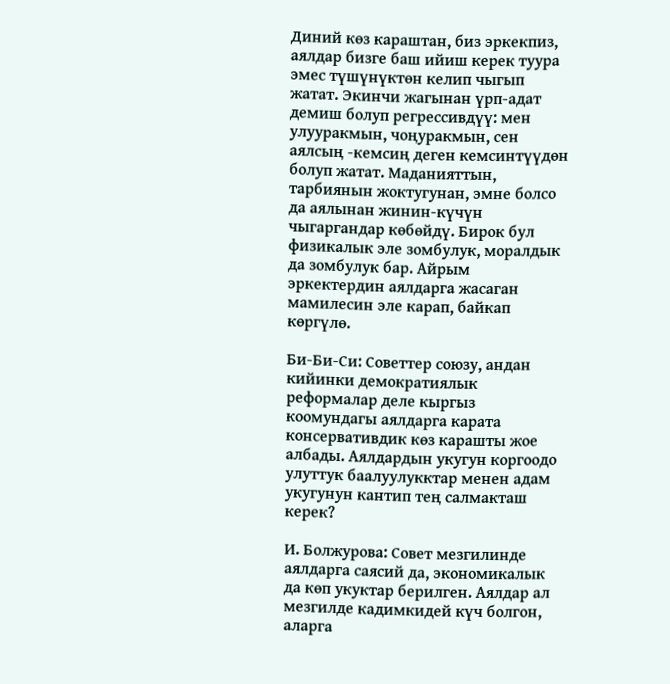Диний көз караштан, биз эркекпиз, аялдар бизге баш ийиш керек туура эмес түшүнүктөн келип чыгып жатат. Экинчи жагынан үрп-адат демиш болуп регрессивдүү: мен улууракмын, чоңуракмын, сен аялсың -кемсиң деген кемсинтүүдөн болуп жатат. Маданияттын, тарбиянын жоктугунан, эмне болсо да аялынан жинин-күчүн чыгаргандар көбөйдү. Бирок бул физикалык эле зомбулук, моралдык да зомбулук бар. Айрым эркектердин аялдарга жасаган мамилесин эле карап, байкап көргүлө.

Би-Би-Си: Советтер союзу, андан кийинки демократиялык реформалар деле кыргыз коомундагы аялдарга карата консервативдик көз карашты жое албады. Аялдардын укугун коргоодо улуттук баалуулукктар менен адам укугунун кантип тең салмакташ керек?

И. Болжурова: Совет мезгилинде аялдарга саясий да, экономикалык да көп укуктар берилген. Аялдар ал мезгилде кадимкидей күч болгон, аларга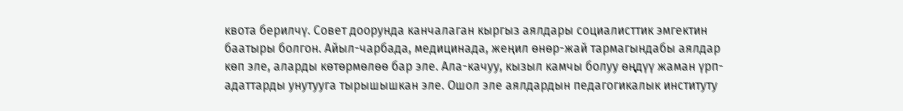квота берилчү. Совет доорунда канчалаган кыргыз аялдары социалисттик эмгектин баатыры болгон. Айыл-чарбада, медицинада, жеңил өнөр-жай тармагындабы аялдар көп эле, аларды көтөрмөлөө бар эле. Ала-качуу, кызыл камчы болуу өңдүү жаман үрп-адаттарды унутууга тырышышкан эле. Ошол эле аялдардын педагогикалык институту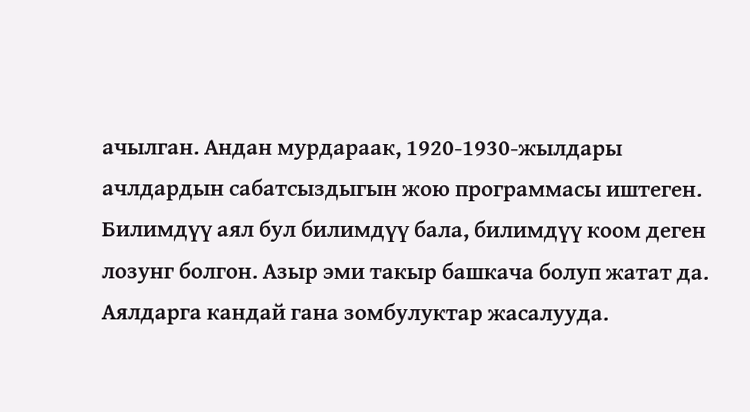ачылган. Андан мурдараак, 1920-1930-жылдары ачлдардын сабатсыздыгын жою программасы иштеген. Билимдүү аял бул билимдүү бала, билимдүү коом деген лозунг болгон. Азыр эми такыр башкача болуп жатат да. Аялдарга кандай гана зомбулуктар жасалууда.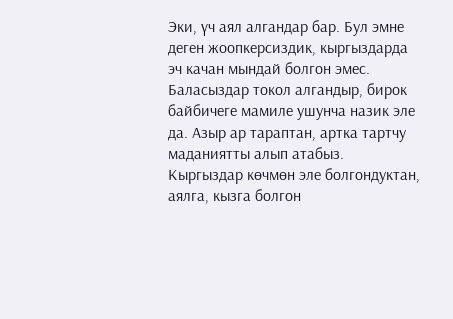Эки, үч аял алгандар бар. Бул эмне деген жоопкерсиздик, кыргыздарда эч качан мындай болгон эмес. Баласыздар токол алгандыр, бирок байбичеге мамиле ушунча назик эле да. Азыр ар тараптан, артка тартчу маданиятты алып атабыз. Кыргыздар көчмөн эле болгондуктан, аялга, кызга болгон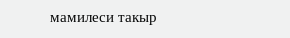мамилеси такыр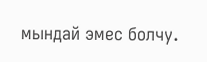мындай эмес болчу.